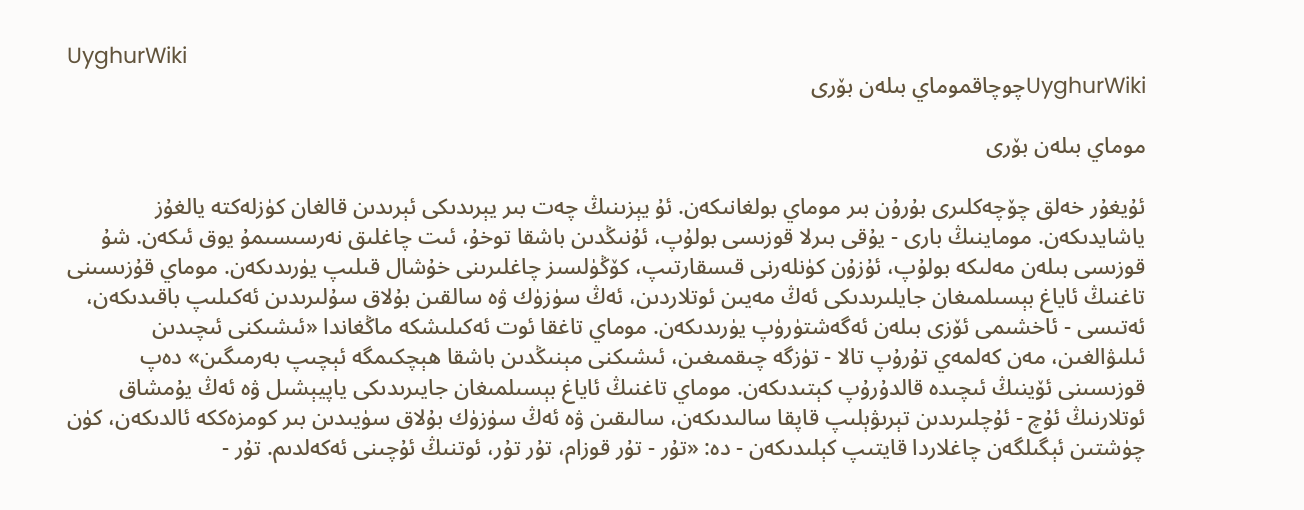UyghurWiki
UyghurWikiچوچاقموماي بىلەن بۆرى

موماي بىلەن بۆرى

ئۇيغۇر خەلق چۆچەكلىرى بۇرۇن بىر موماي بولغانىكەن. ئۇ يېزىنىڭ چەت بىر يېرىدىكى ئېرىدىن قالغان كۈزلەكتە يالغۇز ياشايدىكەن. موماينىڭ بارى - يۇقى بىرلا قوزىسى بولۇپ، ئۇنىڭدىن باشقا توخۇ، ئىت چاغلىق نەرسىسىمۇ يوق ئىكەن. شۇ قوزىسى بىلەن مەلىكە بولۇپ، ئۇزۇن كۈنلەرنى قىسقارتىپ، كۆڭۈلسىز چاغلىرىنى خۇشال قىلىپ يۈرىدىكەن. موماي قۇزىسىنى تاغنىڭ ئاياغ بېسىلمىغان جايلىرىدىكى ئەڭ مەيىن ئوتلاردىن، ئەڭ سۈزۈك ۋە سالقىن بۇلاق سۇلىرىدىن ئەكىلىپ باقىدىكەن، ئەتىسى - ئاخشىمى ئۆزى بىلەن ئەگەشتۈرۈپ يۈرىدىكەن. موماي تاغقا ئوت ئەكىلىشكە ماڭغاندا «ئىشىكنى ئىچىدىن ئىلىۋالغىن، مەن كەلمەي تۇرۇپ تالا - تۈزگە چىقمىغىن، ئىشىكنى مېنىڭدىن باشقا ھېچكىمگە ئېچىپ بەرمىگىن» دەپ قوزىسىنى ئۆينىڭ ئىچىدە قالدۇرۇپ كېتىدىكەن. موماي تاغنىڭ ئاياغ بېسىلمىغان جايىرىدىكى ياپيېشىل ۋە ئەڭ يۇمشاق ئوتلارنىڭ ئۇچ - ئۇچلىرىدىن تېرىۋېلىپ قاپقا سالىدىكەن، سالىقىن ۋە ئەڭ سۈزۈك بۇلاق سۈيىدىن بىر كومزەككە ئالدىكەن، كۈن چۈشتىن ئېگىلگەن چاغلاردا قايتىپ كېلىدىكەن - دە: «تۇر - تۇر قوزام، تۇر تۇر، ئوتنىڭ ئۇچىنى ئەكەلدىم. تۇر -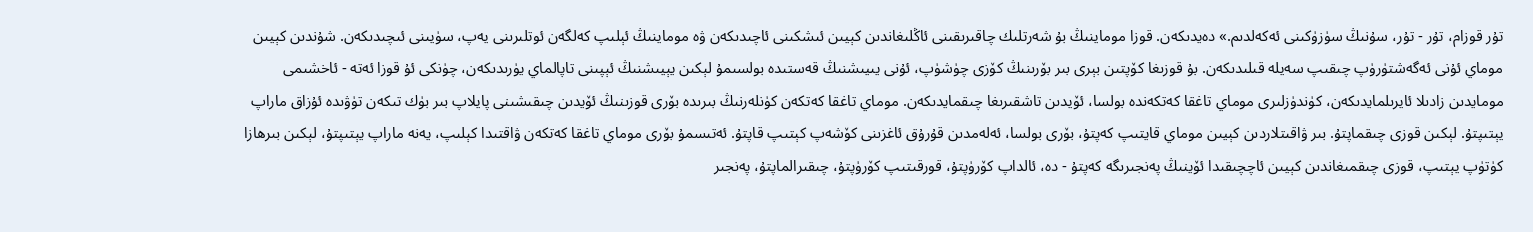تۇر قوزام، تۇر - تۇر، سۇنىڭ سۈزۈكىنى ئەكەلدىم.» دەيدىكەن. قوزا موماينىڭ بۇ شەرتلىك چاقىرىقىنى ئاڭلىغاندىن كېيىن ئىشكىنى ئاچىدىكەن ۋە موماينىڭ ئېلىپ كەلگەن ئوتلىرىنى يەپ، سۈيىنى ئىچىدىكەن. شۇندىن كېيىن موماي ئۇنى ئەگەشتۈرۈپ چىقىپ سەيلە قىلىدىكەن. بۇ قوزىغا كۆپتىن بېرى بىر بۆرىنىڭ كۆزى چۈشۈپ، ئۇنى يىيىشنىڭ قەستىدە بولسىمۇ لېكىن يېيىشنىڭ ئېپىنى تاپالماي يۈرىدىكەن، چۈنكى ئۇ قوزا ئەتە - ئاخشىمى مومايدىن زادىلا ئايرىلمايدىكەن، كۈندۈزلىرى موماي تاغقا كەتكەندە بولسا، ئۆيدىن تاشقىرىغا چىقمايدىكەن. موماي تاغقا كەتكەن كۈنلەرنىڭ بىرىدە بۆرى قوزىنىڭ ئۆيدىن چىقىشىنى پايلاپ بىر بۈك تىكەن تۈۋىدە ئۇزاق ماراپ يېتىپتۇ. لېكىن قوزى چىقماپتۇ. بىر ۋاقىتلاردىن كېيىن موماي قايتىپ كەپتۇ، بۆرى بولسا، ئەلەمدىن قۇرۇق ئاغزىنى كۆشەپ كېتىپ قاپتۇ. ئەتىسمۇ بۆرى موماي تاغقا كەتكەن ۋاقتىدا كېلىپ، يەنە ماراپ يېتىپتۇ، لېكىن بىرھازا كۈتۈپ يېتىپ، قوزى چىقمىغاندىن كېيىن ئاچچىقىدا ئۆينىڭ پەنجىرىگە كەپتۇ - دە، ئالداپ كۆرۈپتۇ، قورقىتىپ كۆرۈپتۇ، چىقىرالماپتۇ، پەنجىر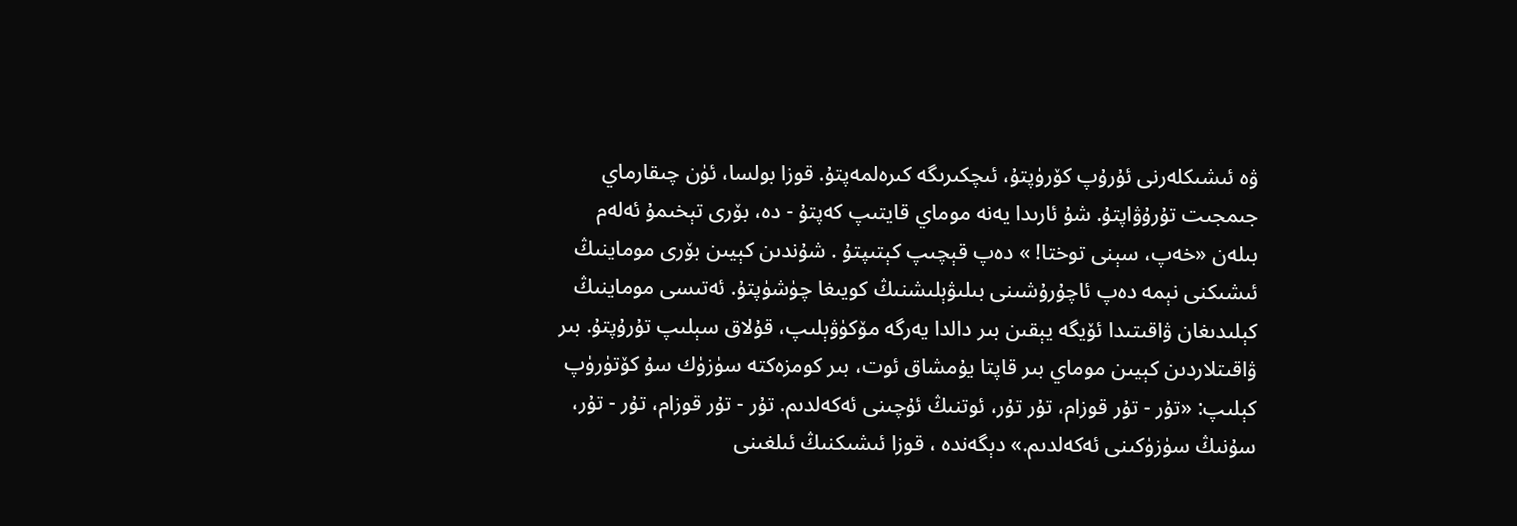ۋە ئىشىكلەرنى ئۇرۇپ كۆرۈپتۇ، ئىچكىرىگە كىرەلمەپتۇ. قوزا بولسا، ئۈن چىقارماي جىمجىت تۇرۇۋاپتۇ. شۇ ئارىدا يەنە موماي قايتىپ كەپتۇ - دە، بۆرى تېخىمۇ ئەلەم بىلەن «خەپ، سېنى توختا! » دەپ قېچىپ كېتىپتۇ . شۇندىن كېيىن بۆرى موماينىڭ ئىشىكنى نېمە دەپ ئاچۇرۇشىنى بىلىۋېلىشنىڭ كويىغا چۈشۈپتۇ. ئەتىسى موماينىڭ كېلىدىغان ۋاقىتىدا ئۆيگە يېقىن بىر دالدا يەرگە مۆكۈۋېلىپ، قۇلاق سېلىپ تۇرۇپتۇ. بىر ۋاقىتلاردىن كېيىن موماي بىر قاپتا يۇمشاق ئوت، بىر كومزەكتە سۈزۈك سۇ كۆتۈرۈپ كېلىپ: «تۇر - تۇر قوزام، تۇر تۇر، ئوتنىڭ ئۇچىنى ئەكەلدىم. تۇر - تۇر قوزام، تۇر - تۇر، سۇنىڭ سۈزۈكىنى ئەكەلدىم.» دېگەندە ، قوزا ئىشىكنىڭ ئىلغىنى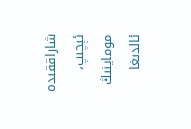شاراققىدە ئېچىپ، موماينىڭ ئالدىغا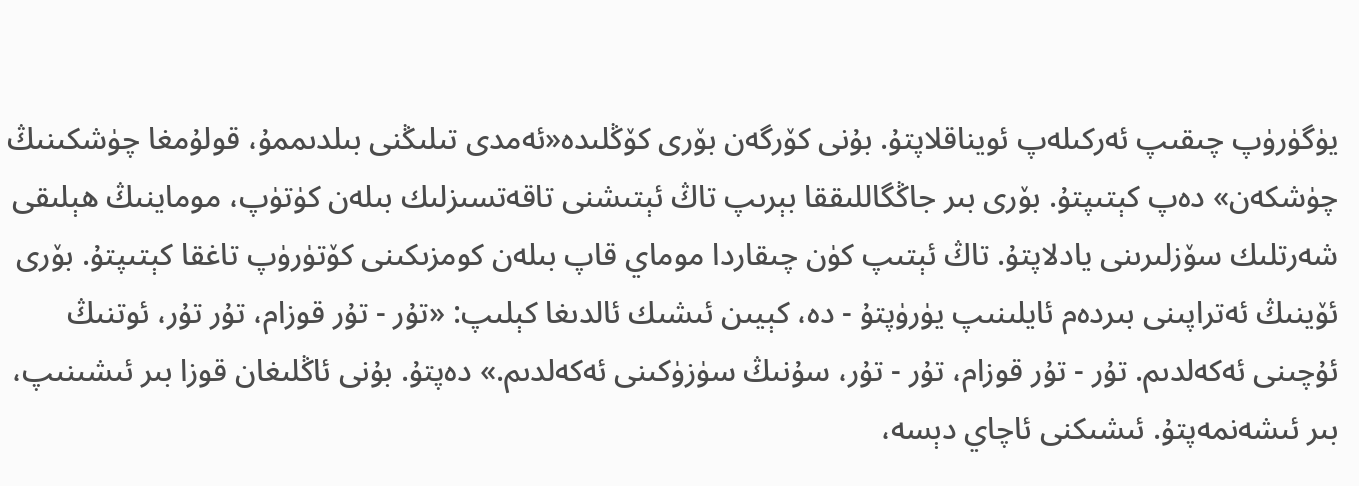يۈگۈرۈپ چىقىپ ئەركىلەپ ئويناقلاپتۇ. بۇنى كۆرگەن بۆرى كۆڭلىدە«ئەمدى تىلىڭنى بىلدىممۇ، قولۇمغا چۈشكىنىڭ چۈشكەن» دەپ كېتىپتۇ. بۆرى بىر جاڭگاللىققا بېرىپ تاڭ ئېتىشنى تاقەتسىزلىك بىلەن كۈتۈپ، موماينىڭ ھېلىقى شەرتلىك سۆزلىرىنى يادلاپتۇ. تاڭ ئېتىپ كۈن چىقاردا موماي قاپ بىلەن كومزىكىنى كۆتۈرۈپ تاغقا كېتىپتۇ. بۆرى ئۆينىڭ ئەتراپىنى بىردەم ئايلىنىپ يۈرۈپتۇ - دە، كېيىن ئىشىك ئالدىغا كېلىپ: «تۇر - تۇر قوزام، تۇر تۇر، ئوتنىڭ ئۇچىنى ئەكەلدىم. تۇر - تۇر قوزام، تۇر - تۇر، سۇنىڭ سۈزۈكىنى ئەكەلدىم.» دەپتۇ. بۇنى ئاڭلىغان قوزا بىر ئىشىنىپ، بىر ئىشەنمەپتۇ. ئىشىكنى ئاچاي دېسە،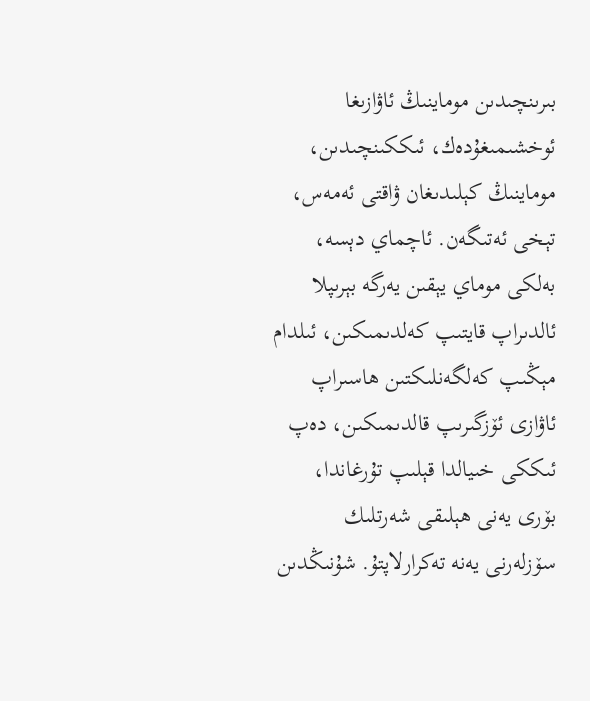بىرىنچىدىن موماينىڭ ئاۋازىغا ئوخشىمىغۇدەك، ئىككىنچىدىن، موماينىڭ كېلىدىغان ۋاقتى ئەمەس، تېخى ئەتىگەن. ئاچماي دېسە، بەلكى موماي يېقىن يەرگە بېرىپلا ئالدىراپ قايتىپ كەلدىمىكىن، ئىلدام مېڭىپ كەلگەنلىكتىن ھاسىراپ ئاۋازى ئۆزگىرىپ قالدىمىكىن، دەپ ئىككى خىيالدا قېلىپ تۇرغاندا، بۆرى يەنى ھېلىقى شەرتلىك سۆزلەرنى يەنە تەكرارلاپتۇ. شۇنىڭدىن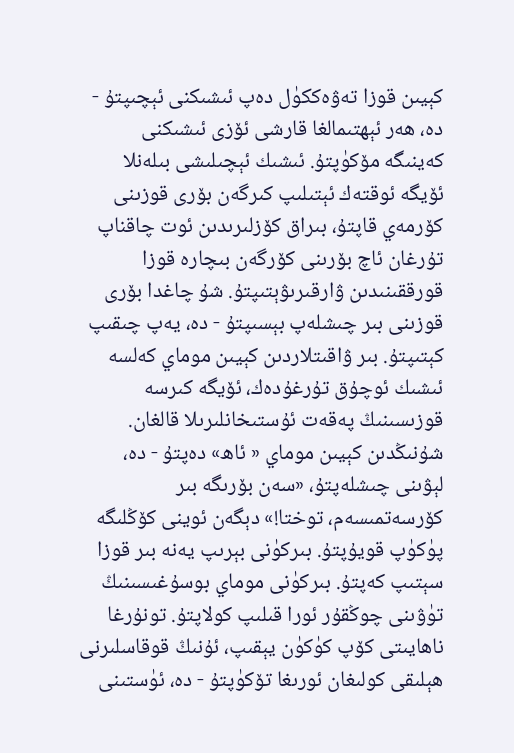كېيىن قوزا تەۋەككۈل دەپ ئىشىكنى ئېچىپتۇ - دە، ھەر ئېھتىمالغا قارشى ئۆزى ئىشىكنى كەينىگە مۆكۈپتۇ. ئىشىك ئېچىلىشى بىلەنلا ئۆيگە ئوقتەك ئېتىلىپ كىرگەن بۆرى قوزىنى كۆرمەي قاپتۇ، بىراق كۆزلىرىدىن ئوت چاقناپ تۇرغان ئاچ بۆرىنى كۆرگەن بىچارە قوزا قورققىنىدىن ۋارقىرىۋېتىپتۇ. شۇ چاغدا بۆرى قوزىنى بىر چىشلەپ بېسىپتۇ - دە، يەپ چىقىپ كېتىپتۇ. بىر ۋاقىتلاردىن كېيىن موماي كەلسە ئىشىك ئوچۇق تۇرغۇدەك، ئۆيگە كىرسە قوزىسىنىڭ پەقەت ئۇستىخانلىرىلا قالغان. شۇنىڭدىن كېيىن موماي « ئاھ» دەپتۇ - دە، لېۋىنى چىشلەپتۇ، «سەن بۆرىگە بىر كۆرسەتمىسەم، توختا!» دېگەن ئوينى كۆڭلىگە پۈكۈپ قويۇپتۇ. بىركۈنى بېرىپ يەنە بىر قوزا سېتىپ كەپتۇ. بىركۈنى موماي بوسۇغىسىنىڭ تۈۋىنى چوڭقۇر ئورا قىلىپ كولاپتۇ. تونۇرغا ناھايىتى كۆپ كۈكۈن يېقىپ، ئۇنىڭ قوقاسلىرنى ھېلىقى كولىغان ئورىغا تۆكۈپتۇ - دە، ئۈستىنى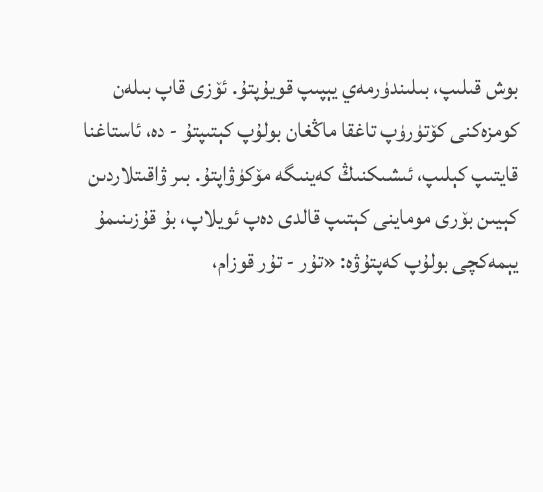بوش قىلىپ، بىلىندۈرمەي يېپىپ قويۇپتۇ. ئۆزى قاپ بىلەن كومزەكنى كۆتۈرۈپ تاغقا ماڭغان بولۇپ كېتىپتۇ - دە، ئاستاغنا قايتىپ كېلىپ، ئىشىكنىڭ كەينىگە مۆكۈۋاپتۇ. بىر ۋاقىتلاردىن كېيىن بۆرى موماينى كېتىپ قالدى دەپ ئويلاپ، بۇ قۇزىنىمۇ يېمەكچى بولۇپ كەپتۇۋە: «تۇر - تۇر قوزام،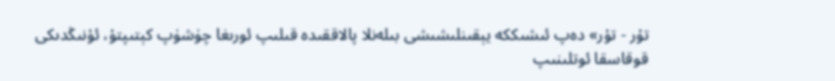تۇر - تۇر» دەپ ئىشىككە يېقىنلىشىشى بىلەنلا پالاققىدە قىلىپ ئورىغا چۈشۈپ كېتىپتۇ، ئۇنىڭدىكى قوقاسقا ئوتلىنىپ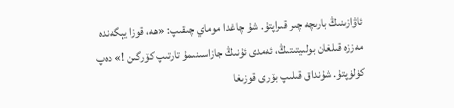ئاۋازىنىڭ بارىچە چىر قىراپتۇ. شۇ چاغدا موماي چىقىپ: «ھە، قوزا يېگەندە مەززە قىلغان بولىيتىتىڭ، ئەمدى ئۇنىڭ جازاسىنىمۇ تارتىپ كۆرگىن !» دەپ كۈلۈپتۇ. شۇنداق قىلىپ بۆرى قوزىغا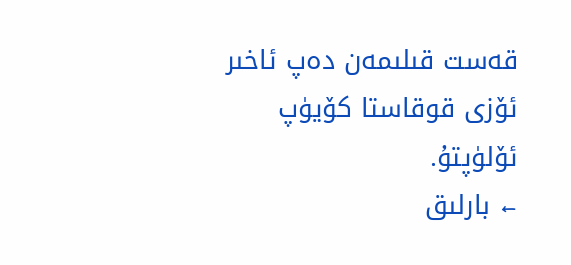قەست قىلىمەن دەپ ئاخىر ئۆزى قوقاستا كۆيۈپ ئۆلۈپتۇ.
← بارلىق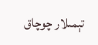تېمىلار چوچاق